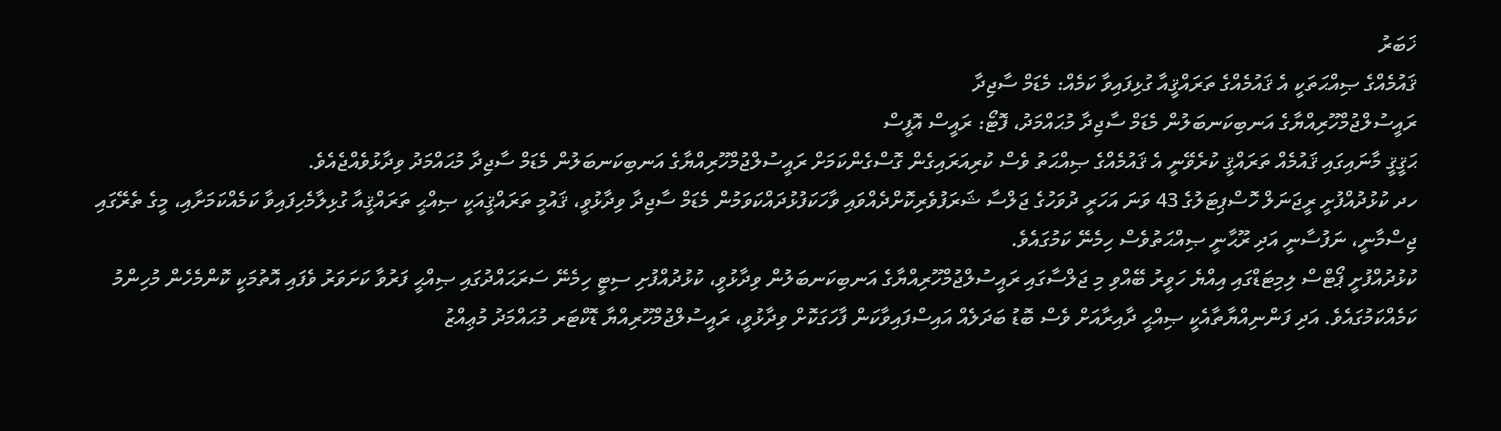ޚަބަރު
ޤައުމެއްގެ ޞިއްޙަތަކީ އެ ޤައުމެއްގެ ތަރައްޤީއާ ގުޅިފައިވާ ކަމެއް: މެޑަމް ސާޖިދާ
ރައީސުލްޖުމްހޫރިއްޔާގެ އަނބިކަނބަލުން މެޑަމް ސާޖިދާ މުޙައްމަދު، ފޮޓޯ: ރައީސް އޮފީސް
ޙަޤީޤީ މާނައިގައި ޤައުމެއް ތަރައްޤީ ކުރެވޭނީ އެ ޤައުމެއްގެ ޞިއްޙަތު ވެސް ކުރިއަރައިގެން ގޮސްގެންކަމަށް ރައީސުލްޖުމްހޫރިއްޔާގެ އަނބިކަނބަލުން މެޑަމް ސާޖިދާ މުޙައްމަދު ވިދާޅުވެއްޖެއެވެ.
ހދ ކުޅުދުއްފުށީ ރީޖަނަލް ހޮސްޕިޓަލުގެ 43 ވަނަ އަހަރީ ދުވަހުގެ ޖަލްސާ ޝަރަފުވެރިކޮށްދެއްވައި ވާހަކަފުޅުދައްކަވަމުން މެޑަމް ސާޖިދާ ވިދާޅުވީ، ޤައުމީ ތަރައްޤީއަކީ ޞިއްޙީ ތަރައްޤީއާ ގުޅިލާމެހިފައިވާ ކަމެއްކަމަށާއި، މީގެ ތެރޭގައި ޖިސްމާނީ، ނަފުސާނީ އަދި ރޫޙާނީ ޞިއްޙަތުވެސް ހިމެނޭ ކަމުގައެވެ.
ކުޅުދުއްފުށީ ޕޯޓްސް ލިމިޓަޑްގައި އިއްޔެ ހަވީރު ބޭއްވި މި ޖަލްސާގައި ރައީސުލްޖުމްހޫރިއްޔާގެ އަނބިކަނބަލުން ވިދާޅުވީ، ކުޅުދުއްފުށި ސިޓީ ހިމެނޭ ސަރަޙައްދުގައި ޞިއްޙީ ފަރުވާ ކަށަވަރު ވެފައި އޮތުމަކީ ކޮންމެހެން މުހިންމު ކަމެއްކަމުގައެވެ. އަދި ފަންނިއްޔާތާއެކީ ޞިއްޙީ ދާއިރާއަށް ވެސް ބޮޑު ބަދަލެއް އައިސްފައިވާކަން ފާހަގަކޮށް ވިދާޅުވީ، ރައީސުލްޖުމްހޫރިއްޔާ ޑޮކްޓަރ މުޙައްމަދު މުޢިއްޒު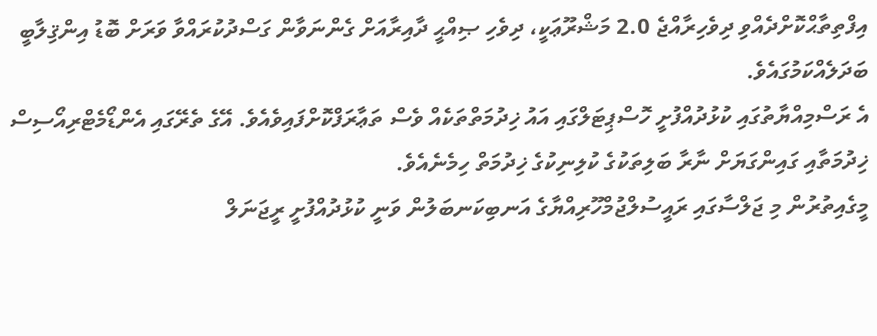އިފްތިތާޙްކޮށްދެއްވި ދިވެހިރާއްޖެ 2.0 މަޝްރޫޢަކީ، ދިވެހި ޞިއްޙީ ދާއިރާއަށް ގެންނަވާން ގަސްދުކުރައްވާ ވަރަށް ބޮޑު އިންޤިލާބީ ބަދަލެއްކަމުގައެވެ.
އެ ރަސްމިއްޔާތުގައި ކުޅުދުއްފުށީ ހޮސްޕިޓަލްގައި އައު ޚިދުމަތްތަކެއް ވެސް ތަޢާރަފްކޮށްފައިވެއެވެ. އޭގެ ތެރޭގައި އެންޑޯމެޓްރިއޯސިސް ޚިދުމަތާއި ގައިންގަޔަށް ނާރާ ބަލިތަކުގެ ކުލިނިކުގެ ޚިދުމަތް ހިމެނެއެވެ.
މީގެއިތުރުން މި ޖަލްސާގައި ރައީސުލްޖުމްހޫރިއްޔާގެ އަނބިކަނބަލުން ވަނީ ކުޅުދުއްފުށީ ރީޖަނަލް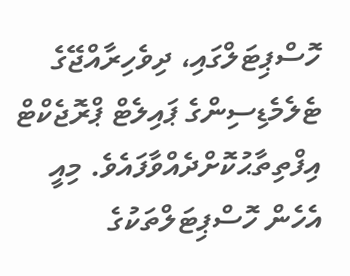ހޮސްޕިޓަލްގައި، ދިވެހިރާއްޖޭގެ ޓެލެމެޑިސިންގެ ޕައިލެޓް ޕްރޮޖެކްޓް އިފްތިތާޙުކޮށްދެއްވާފައެވެ. މިއީ އެހެން ހޮސްޕިޓަލްތަކުގެ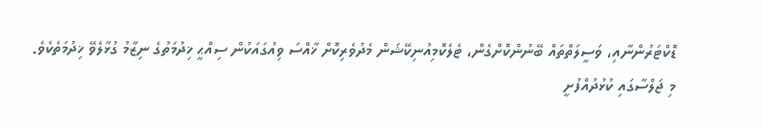ޑޮކްޓަރުންނާއި، ވަސީލަތްތައް ބޭނުންކޮށްގެން، ޓެލެކޮމިއުނިކޭޝަން މެދުވެރިކޮށް ޚާއްސަ ވިއުގައަކުން ސިއްޙީ ޚިދުމަތުގެ ނިޒާމު ގުޅާލެވޭ ޚިދުމަތެކެވެ.
މި ޖަލްސާގައި ކުޅުދުއްފުށީ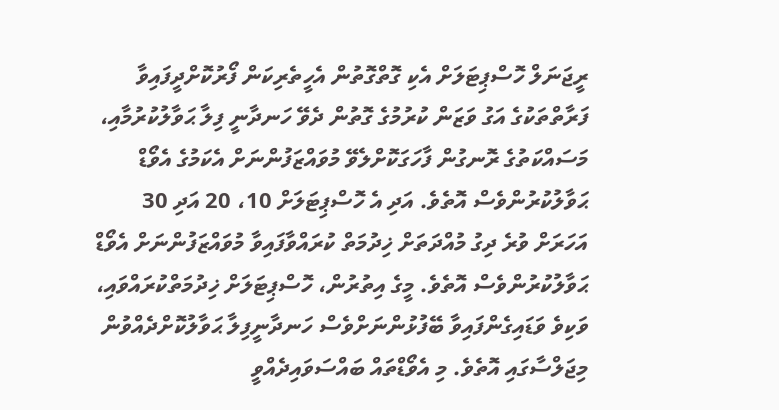ރީޖަނަލް ހޮސްޕިޓަލަށް އެކި ގޮތްގޮތުން އެހީތެރިކަން ފޯރުކޮށްދީފައިވާ ފަރާތްތަކުގެ އަގު ވަޒަން ކުރުމުގެ ގޮތުން ދެވޭ ހަނދާނީ ފިލާ ޙަވާލުކުރުމާއި، މަސައްކަތުގެ ރޮނގުން ފާހަގަކޮށްލެވޭ މުވައްޒަފުންނަށް އެކަމުގެ އެވޯޑް ޙަވާލުކުރުންވެސް އޮތެވެ. އަދި އެ ހޮސްޕިޓަލަށް 10، 20 އަދި 30 އަހަރަށް ވުރެ ދިގު މުއްދަތަށް ޚިދުމަތް ކުރައްވާފައިވާ މުވައްޒަފުންނަށް އެވޯޑް ޙަވާލުކުރުންވެސް އޮތެވެ. މީގެ އިތުރުން، ހޮސްޕިޓަލަށް ޚިދުމަތްކުރައްވައި، ވަކިވެ ވަޑައިގެންފައިވާ ބޭފުޅުންނަށްވެސް ހަނދާނީފިލާ ޙަވާލުކޮށްދެއްވުން މިޖަލްސާގައި އޮތެވެ. މި އެވޯޑްތައް ބައްސަވައިދެއްވީ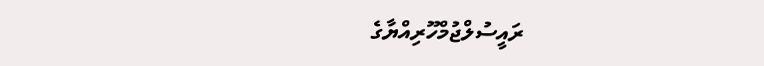ރައީސުލްޖުމްހޫރިއްޔާގެ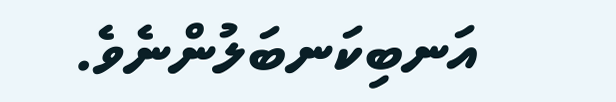އަނބިކަނބަލުންނެވެ.